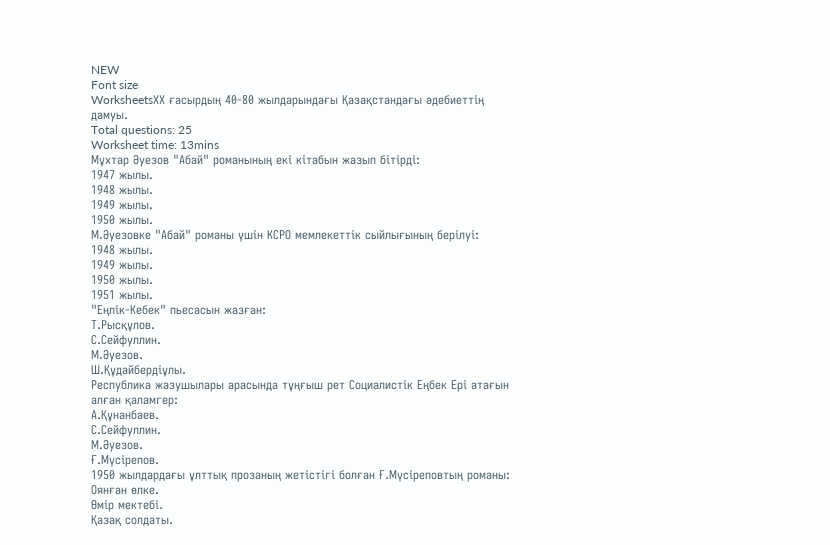NEW
Font size
WorksheetsХХ ғасырдың 40-80 жылдарындағы Қазақстандағы әдебиеттің дамуы.
Total questions: 25
Worksheet time: 13mins
Мұхтар Әуезов "Абай" романының екі кітабын жазып бітірді:
1947 жылы.
1948 жылы.
1949 жылы.
1950 жылы.
М.Әуезовке "Абай" романы үшін КСРО мемлекеттік сыйлығының берілуі:
1948 жылы.
1949 жылы.
1950 жылы.
1951 жылы.
"Еңлік-Кебек" пьесасын жазған:
Т.Рысқұлов.
С.Сейфуллин.
М.Әуезов.
Ш.Құдайбердіұлы.
Республика жазушылары арасында тұңғыш рет Социалистік Еңбек Ері атағын алған қаламгер:
А.Құнанбаев.
С.Сейфуллин.
М.Әуезов.
Ғ.Мүсірепов.
1950 жылдардағы ұлттық прозаның жетістігі болған Ғ.Мүсіреповтың романы:
Оянған өлке.
Өмір мектебі.
Қазақ солдаты.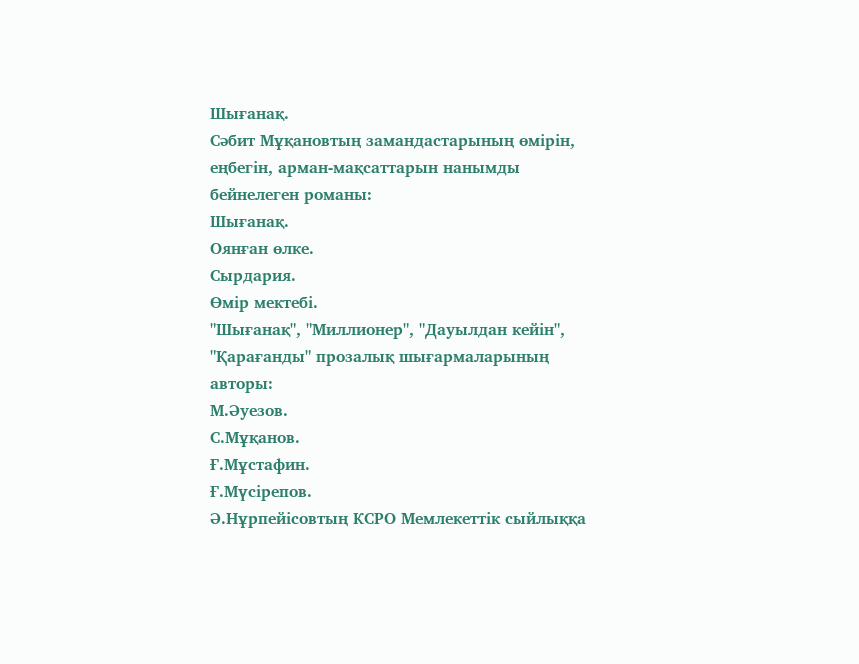Шығанақ.
Сәбит Мұқановтың замандастарының өмірін, еңбегін, арман-мақсаттарын нанымды бейнелеген романы:
Шығанақ.
Оянған өлке.
Сырдария.
Өмір мектебі.
"Шығанақ", "Миллионер", "Дауылдан кейін", "Қарағанды" прозалық шығармаларының авторы:
М.Әуезов.
С.Мұқанов.
Ғ.Мұстафин.
Ғ.Мүсірепов.
Ә.Нұрпейісовтың КСРО Мемлекеттік сыйлыққа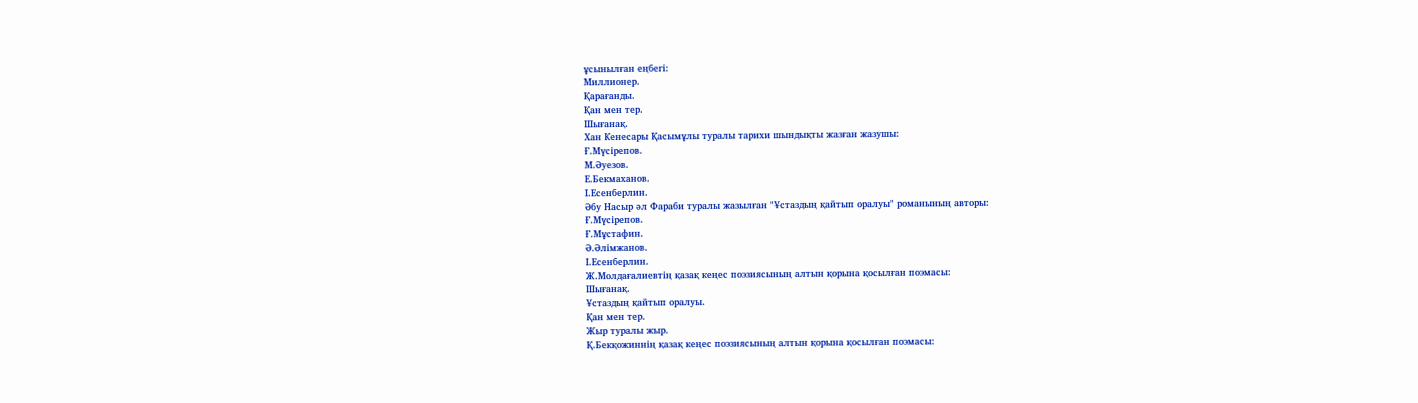ұсынылған еңбегі:
Миллионер.
Қарағанды.
Қан мен тер.
Шығанақ.
Хан Кенесары Қасымұлы туралы тарихи шындықты жазған жазушы:
Ғ.Мүсірепов.
М.Әуезов.
Е.Бекмаханов.
І.Есенберлин.
Әбу Насыр әл Фараби туралы жазылған "Ұстаздың қайтып оралуы" романының авторы:
Ғ.Мүсірепов.
Ғ.Мұстафин.
Ә.Әлімжанов.
І.Есенберлин.
Ж.Молдағалиевтің қазақ кеңес поэзиясының алтын қорына қосылған поэмасы:
Шығанақ.
Ұстаздың қайтып оралуы.
Қан мен тер.
Жыр туралы жыр.
Қ.Бекқожиннің қазақ кеңес поэзиясының алтын қорына қосылған поэмасы: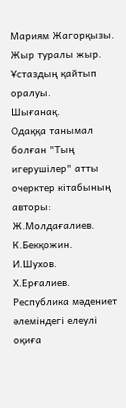Мариям Жагорқызы.
Жыр туралы жыр.
Ұстаздың қайтып оралуы.
Шығанақ.
Одаққа танымал болған "Тың игерушілер" атты очерктер кітабының авторы:
Ж.Молдағалиев.
К.Бекқожин.
И.Шухов.
Х.Ерғалиев.
Республика мәдениет әлеміндегі елеулі оқиға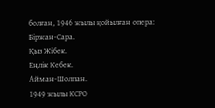болған, 1946 жылы қойылған опера:
Біржан-Сара.
Қыз Жібек.
Еңлік Кебек.
Айман-Шолпан.
1949 жылы КСРО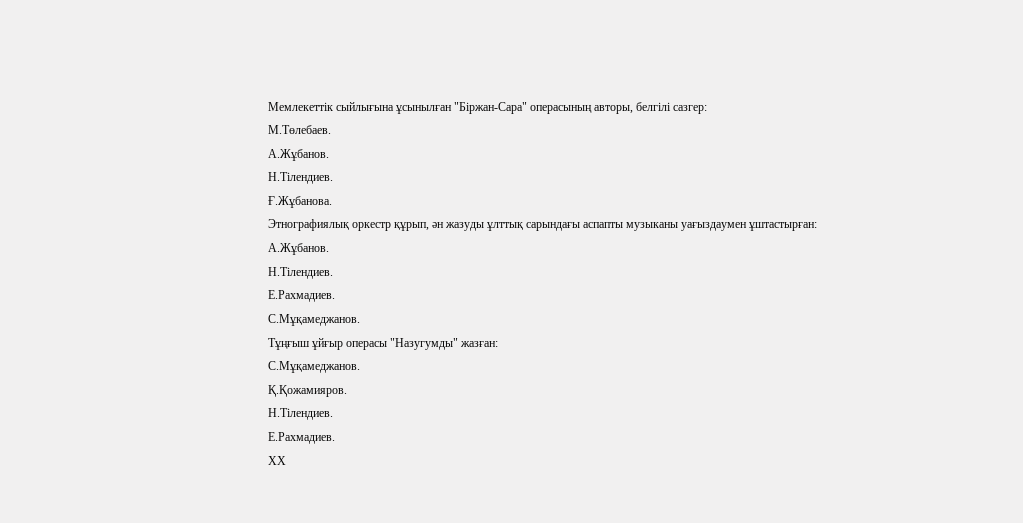Мемлекеттік сыйлығына ұсынылған "Біржан-Сара" операсының авторы, белгілі сазгер:
М.Төлебаев.
А.Жұбанов.
Н.Тілендиев.
Ғ.Жұбанова.
Этнографиялық оркестр құрып, ән жазуды ұлттық сарындағы аспапты музыканы уағыздаумен ұштастырған:
А.Жұбанов.
Н.Тілендиев.
Е.Рахмадиев.
С.Мұқамеджанов.
Тұңғыш ұйғыр операсы "Назугумды" жазған:
С.Мұқамеджанов.
Қ.Қожамияров.
Н.Тілендиев.
Е.Рахмадиев.
ХХ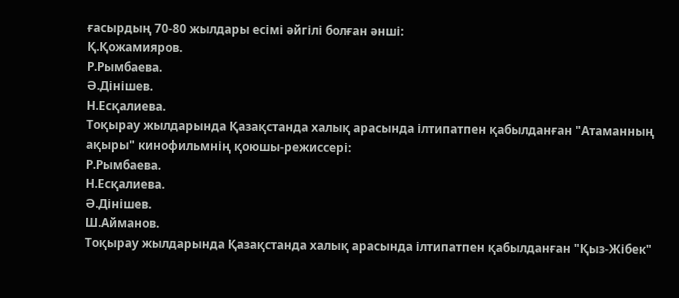ғасырдың 70-80 жылдары есімі әйгілі болған әнші:
Қ.Қожамияров.
Р.Рымбаева.
Ә.Дінішев.
Н.Есқалиева.
Тоқырау жылдарында Қазақстанда халық арасында ілтипатпен қабылданған "Атаманның ақыры" кинофильмнің қоюшы-режиссері:
Р.Рымбаева.
Н.Есқалиева.
Ә.Дінішев.
Ш.Айманов.
Тоқырау жылдарында Қазақстанда халық арасында ілтипатпен қабылданған "Қыз-Жібек"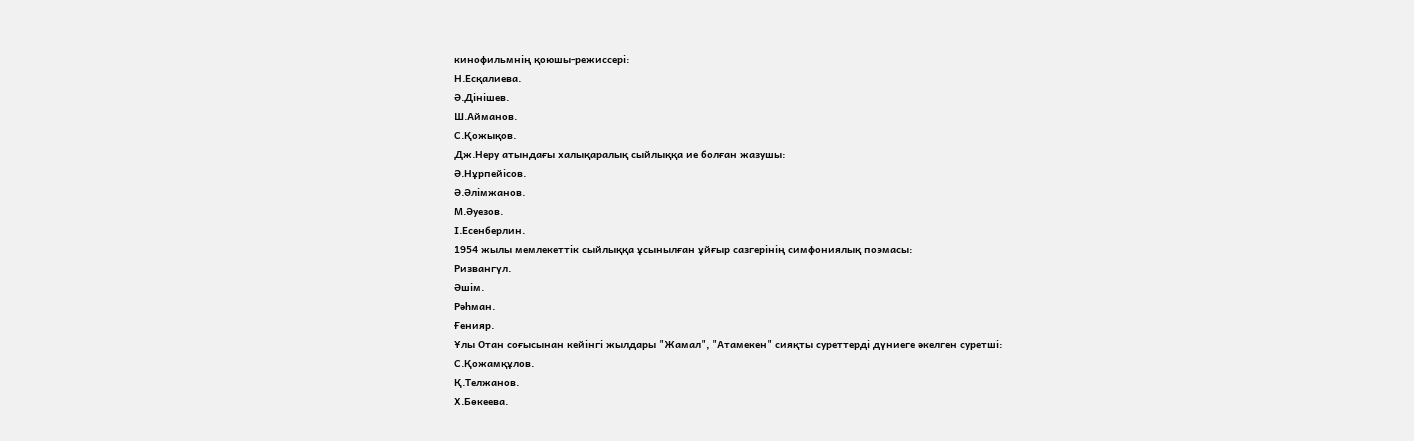кинофильмнің қоюшы-режиссері:
Н.Есқалиева.
Ә.Дінішев.
Ш.Айманов.
С.Қожықов.
Дж.Неру атындағы халықаралық сыйлыққа ие болған жазушы:
Ә.Нұрпейісов.
Ә.Әлімжанов.
М.Әуезов.
І.Есенберлин.
1954 жылы мемлекеттік сыйлыққа ұсынылған ұйғыр сазгерінің симфониялық поэмасы:
Ризвангүл.
Әшім.
Рәһман.
Ғенияр.
Ұлы Отан соғысынан кейінгі жылдары "Жамал", "Атамекен" сияқты суреттерді дүниеге әкелген суретші:
С.Қожамқұлов.
Қ.Телжанов.
Х.Бөкеева.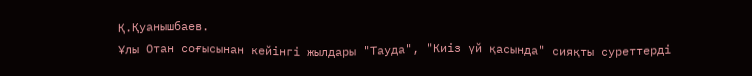Қ.Қуанышбаев.
Ұлы Отан соғысынан кейінгі жылдары "Тауда", "Киіз үй қасында" сияқты суреттерді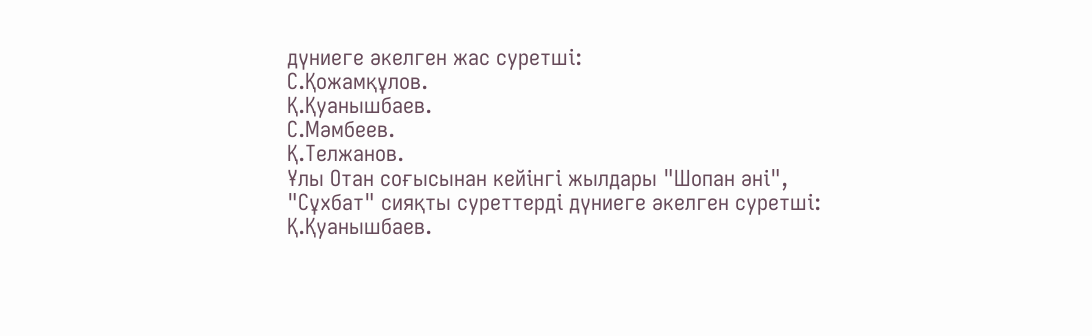дүниеге әкелген жас суретші:
С.Қожамқұлов.
Қ.Қуанышбаев.
С.Мәмбеев.
Қ.Телжанов.
Ұлы Отан соғысынан кейінгі жылдары "Шопан әні", "Сұхбат" сияқты суреттерді дүниеге әкелген суретші:
Қ.Қуанышбаев.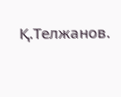Қ.Телжанов.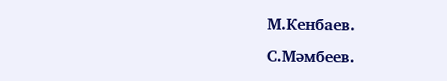М.Кенбаев.
С.Мәмбеев.